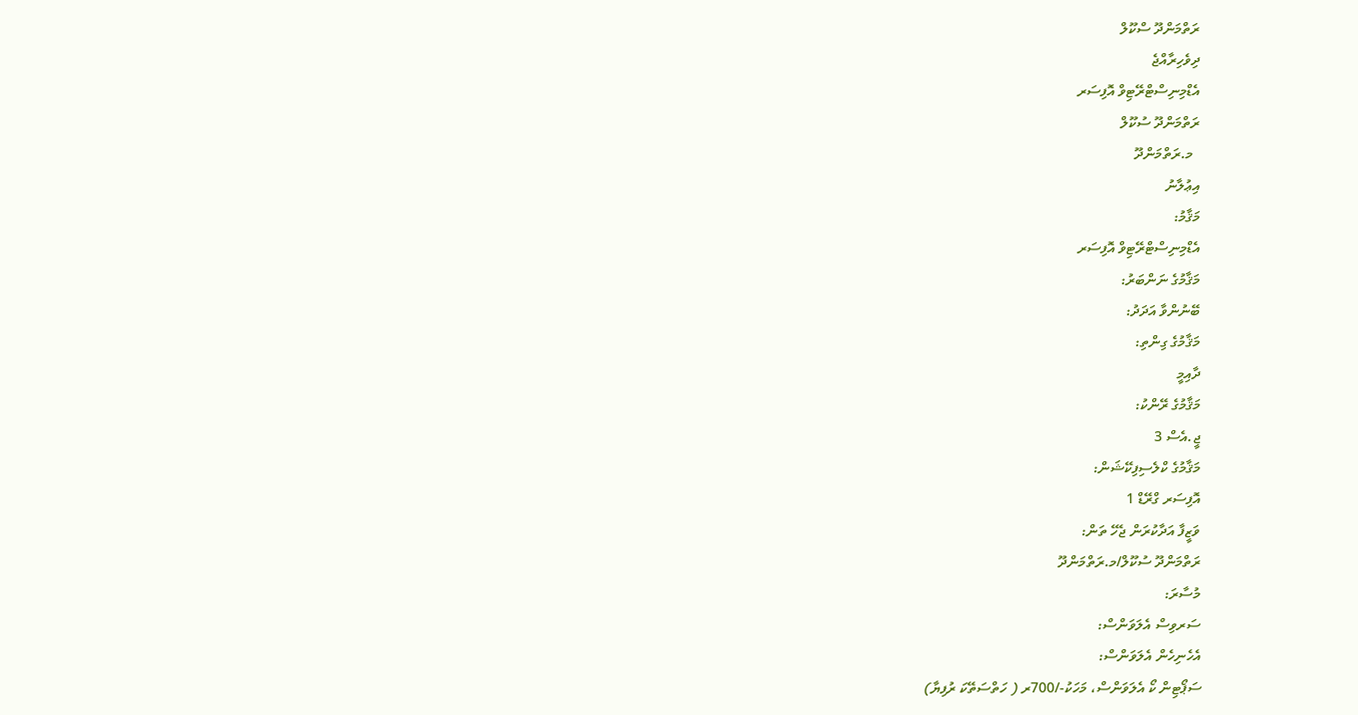ރަތްމަންދޫ ސްކޫލް
ދިވެހިރާއްޖެ
އެޑްމިނިސްޓްރޭޓިވް އޮފިސަރ
ރަތްމަންދޫ ސުކޫލް
  މ.ރަތްމަންދޫ
އިޢުލާނު
މަޤާމު:
އެޑްމިނިސްޓްރޭޓިވް އޮފިސަރ
މަޤާމުގެ ނަންބަރު:
ބޭނުންވާ އަދަދު:
މަޤާމުގެ ގިންތި:
ދާއިމީ
މަޤާމުގެ ރޭންކު:
ޖީ.އެސް 3
މަޤާމުގެ ކްލެސިފިކޭޝަން:
އޮފިސަރ ގްރޭޑް 1
ވަޒީފާ އަދާކުރަން ޖެހޭ ތަން:
ރަތްމަންދޫ ސުކޫލް/މ.ރަތްމަންދޫ
މުސާރަ:
ސަރވިސް އެލަވަންސް:
އެހެނިހެން އެލަވަންސް:
ސަޕޯޓިން ކޯ އެލަވަންސް، މަހަކު-/700ރ ( ހަތްސަތޭކަ ރުފިޔާ)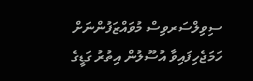ސިވިލްސަރވިސް މުވައްޒަފުންނަށް ހަމަޖެހިފައިވާ އުސޫލުން އިތުރު ގަޑީގެ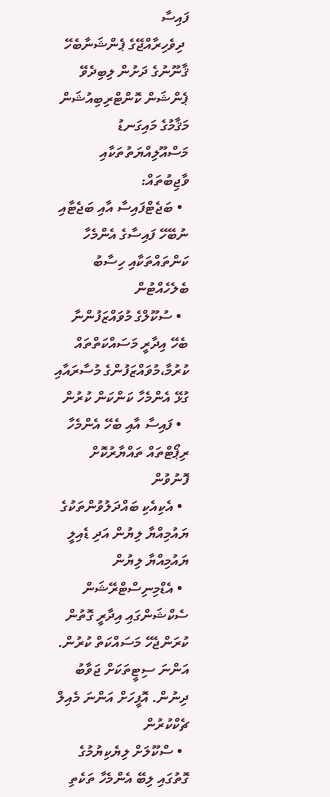ފައިސާ
 ދިވެހިރާއްޖޭގެ ޕެންޝަނާބެހޭ ޤާނޫނުގެ ދަށުން ލިބިދެވޭ ޕެންޝަން ކޮންޓްރިބިއުޝަން
މަޤާމުގެ މައިގަނޑު މަސްއޫލިއްޔަތުތަކާއި ވާޖިބުތައް:
  • ބަޖެޓްފައިސާ އާއި ބަޖެޓާއި ނުބޭހޭ ފައިސާގެ އެންމެހާ ކަންތައްތަކާއި ހިސާބު ބެލެހެއްޓުން
  • ސުކޫލްގެ މުވައްޒަފުންނާ ބެހޭ އިދާރީ މަސައްކަތްތައް ކުރުމާ،މުވައްޒަފުންގެ މުސާރައާއި ގުޅޭ އެންމެހާ ކަންކަން ކުރުން
  • ފައިސާ އާއި ބެހޭ އެންމެހާ ރިޕޯޓްތައް ތައްޔާރުކޮށް ފޮނުވުން
  • އެކިއެކި ބައްދަލުވުންތަކުގެ ޔައުމިއްޔާ ލިޔުން އަދި ޑެއިލީ ޔައުމިއްޔާ ލިޔުން
  • އެޑްމިނިސްޓްރޭޝަން ސެކްޝަންގައި އިދާރީ ގޮތުން ކުރަންޖެހޭ މަސައްކަތް ކުރުން. އަންނަ ސިޓީތަކަށް ޖަވާބު ދިނުން. އޮފީހަށް އަންނަ މެއިލް ޗެކްކުރުން
  • ސްކޫލަށް ލިޔެކިޔުމުގެ ގޮތުގައި ލިބޭ އެންމެހާ ތަކެތި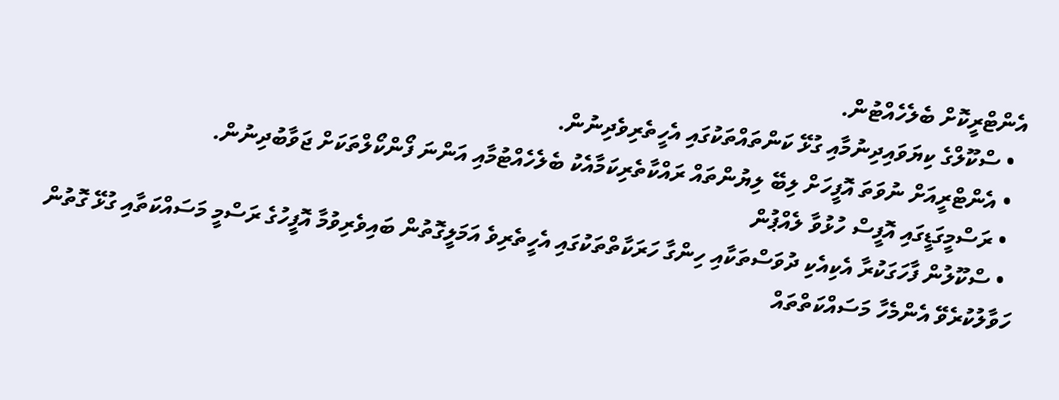އެންޓްރީކޮށް ބެލެހެއްޓުން.
  • ސްކޫލްގެ ކިޔަވައިދިނުމާއި ގުޅޭ ކަންތައްތަކުގައި އެހީތެރިވެދިނުން.
  • އެންޓްރީއަށް ނުވަތަ އޮފީހަށް ލިބޭ ލިޔުންތައް ރައްކާތެރިކަމާއެކު ބެލެހެއްޓުމާއި އަންނަ ފޯންކޯލްތަކަށް ޖަވާބުދިނުން.
  • ރަސްމީގަޑީގައި އޮފީސް ހުޅުވާ ލެއްޕުން
  • ސްކޫލުން ފާހަގަކުރާ އެކިއެކި ދުވަސްތަކާއި ހިންގާ ހަރަކާތްތަކުގައި އެހީތެރިވެ އަމަލީގޮތުން ބައިވެރިވުމާ އޮފީހުގެ ރަސްމީ މަސައްކަތާއި ގުޅޭ ގޮތުން ހަވާލުކުރެވޭ އެންމެހާ މަސައްކަތްތައް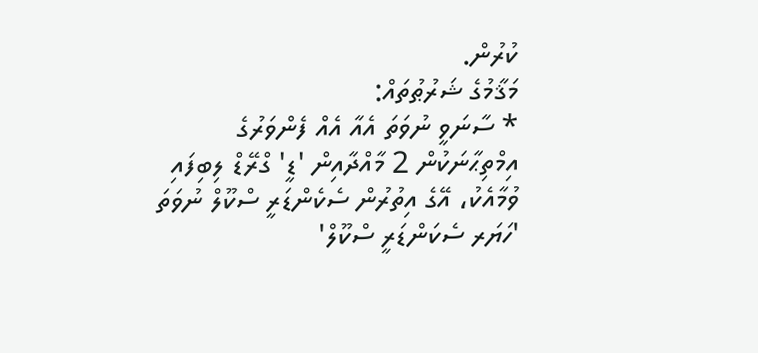ކުރުން.
މަޤާމުގެ ޝަރުޠުތައް:
* ސާނަވީ ނުވަތަ އެއާ އެއް ފެންވަރުގެ އިމްތިޙާނަކުން 2 މާއްދާއިން 'ޑީ' ގްރޭޑް ލިބިފައި ވުމާއެކު، އޭގެ އިތުރުން ސެކެންޑަރީ ސްކޫލް ނުވަތަ 'ހަޔަރ ސެކަންޑަރީ ސްކޫލް'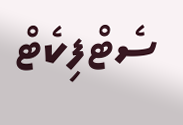ސެޓްފިކެޓް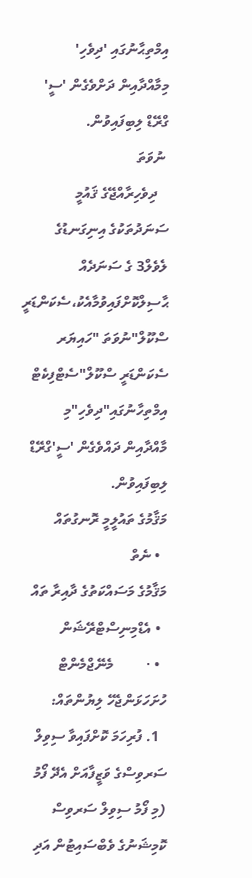އިމްތިޙާނުގައި 'ދިވެހި' މިމާއްދާއިން ދަށްވެގެން 'ސީ' ގްރޭޑް ލިބިފައިވުން.
 ނުވަތަ
   ދިވެހިރާއްޖޭގެ ޤައުމީ ސަނަދުތަކުގެ އިނިގަނޑުގެ ލެވެލް3 ގެ ސަނަދެއް ޙާސިލްކޮށްފައިވުމާއެކު،ސެކަންޑަރީ ސްކޫލް"ނުވަތަ "ހައިޔަރ ސެކަންޑަރީ ސްކޫލް"ސެޓްފިކެޓް އިމްތިހާނުގައި"ދިވެހި"މި މާއްދާއިން ދައްވެގެން 'ސީ'ގްރޭޑް ލިބިފައިވުން.
މަޤާމުގެ ތައުލީމީ ރޮނގުތައް
  • ނެތް
މަޤާމުގެ މަސައްކަތުގެ ދާއިރާ ތައް
  • އެޑްމިނިސްޓްރޭޝަން
  • ·         މެނޭޖްމެންޓް
ހުށަހަޅަންޖެހޭ ލިޔުންތައް:
  1. ފުރިހަމަ ކޮށްފައިވާ ސިވިލް ސަރވިސްގެ ވަޒީފާއަށް އެދޭ ފޯމު (މި ފޯމު ސިވިލް ސަރވިސް ކޮމިޝަނުގެ ވެބްސައިޓުން އަދި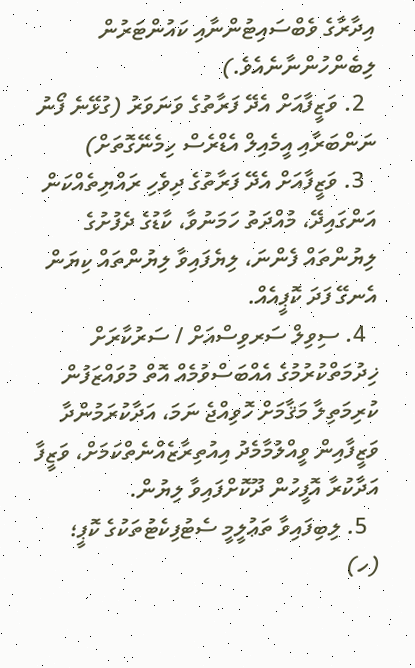އިދާރާގެ ވެބްސައިޓުންނާއި ކައުންޓަރުން ލިބެންހުންނާނެއެވެ.)
  2. ވަޒީފާއަށް އެދޭ ފަރާތުގެ ވަނަވަރު (ގުޅޭނެ ފޯނު ނަންބަރާއި އީމެއިލް އެޑްރެސް ހިމެނޭގޮތަށް)
  3. ވަޒީފާއަށް އެދޭ ފަރާތުގެ ދިވެހި ރައްޔިތެއްކަން އަންގައިދޭ، މުއްދަތު ހަމަނުވާ، ކާޑުގެ ދެފުށުގެ ލިޔުންތައް ފެންނަ، ލިޔެފައިވާ ލިޔުންތައް ކިޔަން އެނގޭ ފަދަ ކޮޕީއެއް.
  4. ސިވިލް ސަރވިސްއަށް / ސަރުކާރަށް ޚިދުމަތްކުރުމުގެ އެއްބަސްވުމެއް އޮތް މުވައްޒަފުން ކުރިމަތިލާ މަޤާމަށް ހޮވިއްޖެ ނަމަ، އަދާކުރަމުންދާ ވަޒީފާއިން ވީއްލުމާމެދު އިއުތިރާޒެއްނެތްކަމަށް، ވަޒީފާ އަދާކުރާ އޮފީހުން ދޫކޮށްފައިވާ ލިޔުން.
  5. ލިބިފައިވާ ތަޢުލީމީ ސެޓުފިކެޓުތަކުގެ ކޮޕީ؛
(ހ)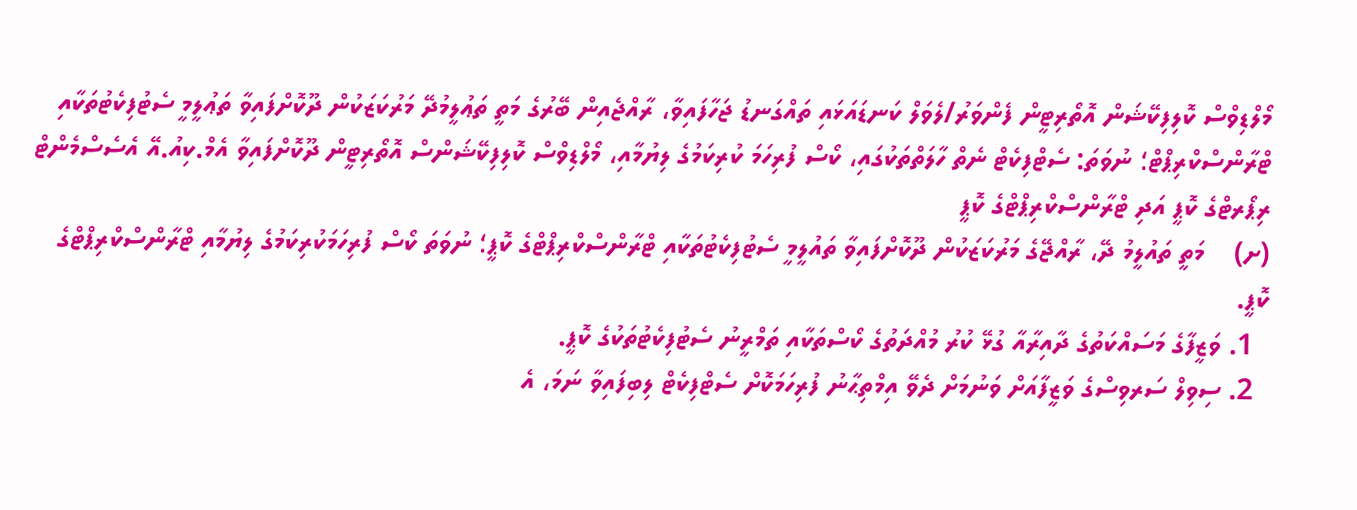މޯލްޑިވްސް ކޮލިފިކޭޝަން އޮތޯރިޓީން ފެންވަރު/ލެވަލް ކަނޑައަޅައި ތައްގަނޑު ޖަހާފައިވާ، ރާއްޖެއިން ބޭރުގެ މަތީ ތަޢުލީމުދޭ މަރުކަޒަކުން ދޫކޮށްފައިވާ ތަޢުލީމީ ސެޓުފިކެޓުތަކާއި ޓްރާންސްކްރިޕްޓް؛ ނުވަތަ: ސެޓްފިކެޓް ނެތް ހާލަތްތަކުގައި، ކޯސް ފުރިހަމަ ކުރިކަމުގެ ލިޔުމާއި، މޯލްޑިވްސް ކޮލިފިކޭޝަންސް އޮތޯރިޓީން ދޫކޮށްފައިވާ އެމް.ކިއު.އޭ އެސެސްމެންޓް ރިޕޯރޓްގެ ކޮޕީ އަދި ޓްރާންސްކްރިޕްޓްގެ ކޮޕީ
(ށ)    މަތީ ތައުލީމު ދޭ، ރާއްޖޭގެ މަރުކަޒަކުން ދޫކޮށްފައިވާ ތައުލީމީ ސެޓުފިކެޓުތަކާއި ޓްރާންސްކްރިޕްޓްގެ ކޮޕީ؛ ނުވަތަ ކޯސް ފުރިހަމަކުރިކަމުގެ ލިޔުމާއި ޓްރާންސްކްރިޕްޓްގެ ކޮޕީ.
  1. ވަޒީފާގެ މަސައްކަތުގެ ދާއިރާއާ ގުޅޭ ކުރު މުއްދަތުގެ ކޯސްތަކާއި ތަމްރީނު ސެޓުފިކެޓުތަކުގެ ކޮޕީ.
  2. ސިވިލް ސަރވިސްގެ ވަޒީފާއަށް ވަނުމަށް ދެވޭ އިމްތިޙާނު ފުރިހަމަކޮށް ސެޓްފިކެޓް ލިބިފައިވާ ނަމަ، އެ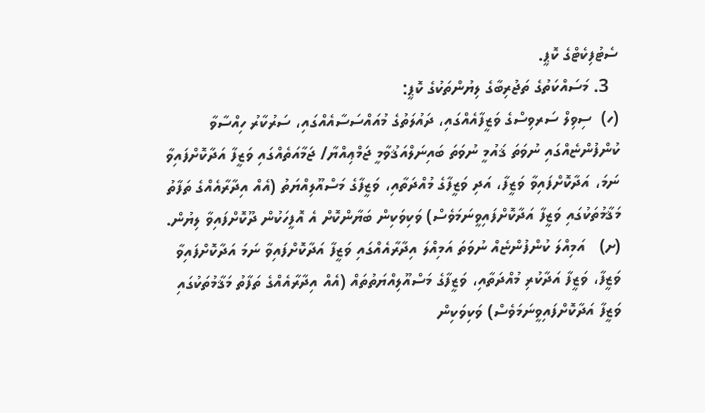ސެޓުފިކެޓްގެ ކޮޕީ.
  3. މަސައްކަތުގެ ތަޖުރިބާގެ ލިޔުންތަކުގެ ކޮޕީ:
(ހ)  ސިވިލް ސަރވިސްގެ ވަޒީފާއެއްގައި، ދައުލަތުގެ މުއައްސަސާއެއްގައި، ސަރުކާރު ހިއްސާވާ ކުންފުންޏެއްގައި ނުވަތަ ޤައުމީ ނުވަތަ ބައިނަލްއަޤުވާމީ ޖަމްޢިއްޔާ/ ޖަމާއަތެއްގައި ވަޒީފާ އަދާކޮށްފައިވާ ނަމަ، އަދާކޮށްފައިވާ ވަޒީފާ، އަދި ވަޒީފާގެ މުއްދަތާއި، ވަޒީފާގެ މަސްއޫލިއްޔަތު (އެއް އިދާރާއެއްގެ ތަފާތު މަޤާމުތަކުގައި ވަޒީފާ އަދާކޮށްފައިވީނަމަވެސް) ވަކިވަކިން ބަޔާންކޮށް އެ އޮފީހަކުން ދޫކޮށްފައިވާ ލިޔުން.
(ށ)   އަމިއްލަ ކުންފުންޏެއް ނުވަތަ އަމިއްލަ އިދާރާއެއްގައި ވަޒީފާ އަދާކޮށްފައިވާ ނަމަ އަދާކޮށްފައިވާ ވަޒީފާ، ވަޒީފާ އަދާކުރި މުއްދަތާއި، ވަޒީފާގެ މަސްއޫލިއްޔަތުތައް (އެއް އިދާރާއެއްގެ ތަފާތު މަޤާމުތަކުގައި ވަޒީފާ އަދާކޮށްފައިވީނަމަވެސް) ވަކިވަކިން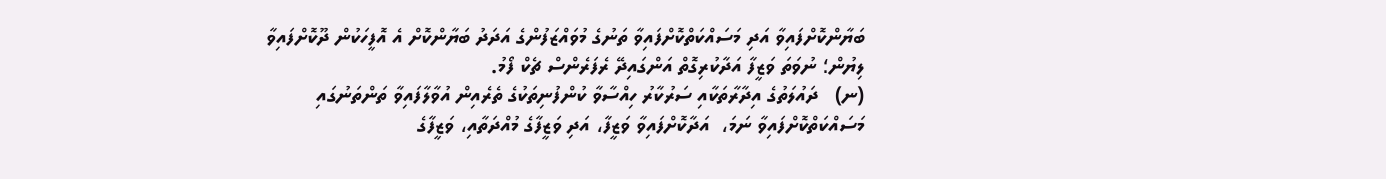ބަޔާންކޮށްފައިވާ އަދި މަސައްކަތްކޮށްފައިވާ ތަނުގެ މުވައްޒަފުންގެ އަދަދު ބަޔާންކޮށް އެ އޮފީހަކުން ދޫކޮށްފައިވާ ލިޔުން؛ ނުވަތަ ވަޒީފާ އަދާކުރިގޮތް އަންގައިދޭ ރެފަރެންސް ޗެކް ފޯމު.
(ނ)   ދައުލަތުގެ އިދާރާތަކާއި ސަރުކާރު ހިއްސާވާ ކުންފުނިތަކުގެ ތެރެއިން އުވާލާފައިވާ ތަންތަނުގައި މަސައްކަތްކޮށްފައިވާ ނަމަ،  އަދާކޮށްފައިވާ ވަޒީފާ، އަދި ވަޒީފާގެ މުއްދަތާއި، ވަޒީފާގެ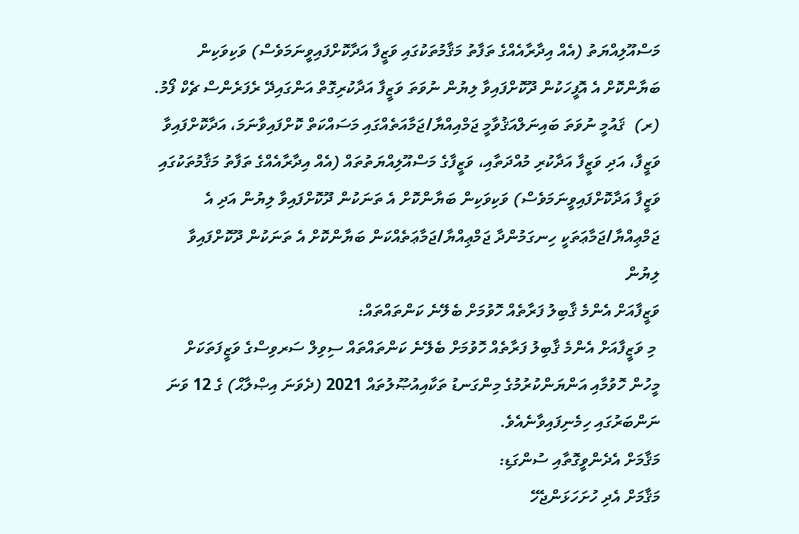މަސްއޫލިއްޔަތު (އެއް އިދާރާއެއްގެ ތަފާތު މަޤާމުތަކުގައި ވަޒީފާ އަދާކޮށްފައިވީނަމަވެސް) ވަކިވަކިން ބަޔާންކޮށް އެ އޮފީހަކުން ދޫކޮށްފައިވާ ލިޔުން ނުވަތަ ވަޒީފާ އަދާކުރިގޮތް އަންގައިދޭ ރެފަރެންސް ޗެކް ފޯމު.
(ރ)  ޤައުމީ ނުވަތަ ބައިނަލްއަޤުވާމީ ޖަމްއިއްޔާ/ޖަމާއަތެއްގައި މަސައްކަތް ކޮށްފައިވާނަމަ، އަދާކޮށްފައިވާ ވަޒީފާ، އަދި ވަޒީފާ އަދާކުރި މުއްދަތާއި، ވަޒީފާގެ މަސްއޫލިއްޔަތުތައް (އެއް އިދާރާއެއްގެ ތަފާތު މަޤާމުތަކުގައި ވަޒީފާ އަދާކޮށްފައިވީނަމަވެސް) ވަކިވަކިން ބަޔާންކޮށް އެ ތަނަކުން ދޫކޮށްފައިވާ ލިޔުން އަދި އެ ޖަމްޢިއްޔާ/ޖަމާޢަތަކީ ހިނގަމުންދާ ޖަމްޢިއްޔާ/ޖަމާޢަތެއްކަން ބަޔާންކޮށް އެ ތަނަކުން ދޫކޮށްފައިވާ ލިޔުން
ވަޒީފާއަށް އެންމެ ޤާބިލު ފަރާތެއް ހޮވުމަށް ބެލޭނެ ކަންތައްތައް:
 މި ވަޒީފާއަށް އެންމެ ޤާބިލު ފަރާތެއް ހޮވުމަށް ބެލޭނެ ކަންތައްތައް ސިވިލް ސަރވިސްގެ ވަޒީފަތަކަށް މީހުން ހޮވުމާއި އަންޔަންކުރުމުގެ މިންގަނޑު ތަކާއިއުޞޫލުތައް 2021 (ދެވަނަ އިޞްލާޙް) ގެ 12 ވަނަ ނަންބަރުގައި ހިމެނިފައިވާނެއެވެ.
މަޤާމަށް އެދެންވީގޮތާއި ސުންގަޑި:
މަޤާމަށް އެދި ހުށަހަޅަންޖެހޭ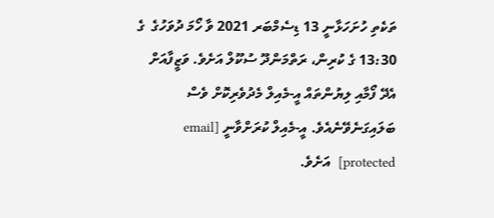ތަކެތި ހުށަހަޅާނީ 13 ޑިސެމްބަރ 2021 ވާ ހޯމަ ދުވަހުގެ  ގެ 13:30 ގެ ކުރިން، ރަތްމަންދޫ ސުކޫލް އަށެވެ. ވަޒީފާއަށް އެދޭ ފޯމާއި ލިޔުންތައް އީ-މެއިލް މެދުވެރިކޮށް ވެސް ބަލައިގަނެވޭނެއެވެ. އީ-މެއިލް ކުރަށްވާނީ [email protected]  އަށެވެ.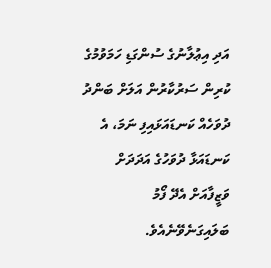އަދި އިޢުލާނުގެ ސުންގަޑި ހަމަވުމުގެ ކުރިން ސަރުކާރުން އަލަށް ބަންދު ދުވަހެއް ކަނޑައަޅައިފި ނަމަ، އެ ކަނޑައަޅާ ދުވަހުގެ އަދަދަށް ވަޒީފާއަށް އެދޭ ފޯމު ބަލައިގަނެވޭނެއެވެ.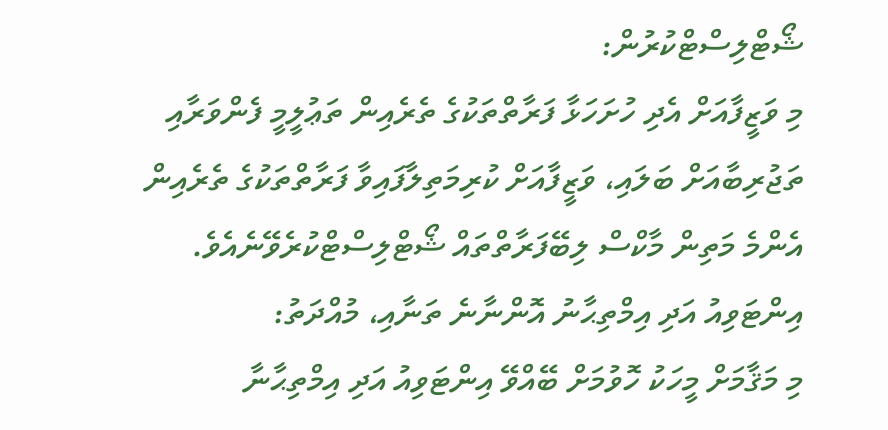ޝޯޓްލިސްޓްކުރުން:
މި ވަޒީފާއަށް އެދި ހުށަހަޅާ ފަރާތްތަކުގެ ތެރެއިން ތަޢުލީމީ ފެންވަރާއި ތަޖުރިބާއަށް ބަލައި، ވަޒީފާއަށް ކުރިމަތިލާފައިވާ ފަރާތްތަކުގެ ތެރެއިން އެންމެ މަތިން މާކްސް ލިބޭފަރާތްތައް ޝޯޓްލިސްޓްކުރެވޭނެއެވެ.
އިންޓަވިއު އަދި އިމްތިޙާނު އޮންނާނެ ތަނާއި، މުއްދަތު:
މި މަޤާމަށް މީހަކު ހޮވުމަށް ބޭއްވޭ އިންޓަވިއު އަދި އިމްތިޙާނާ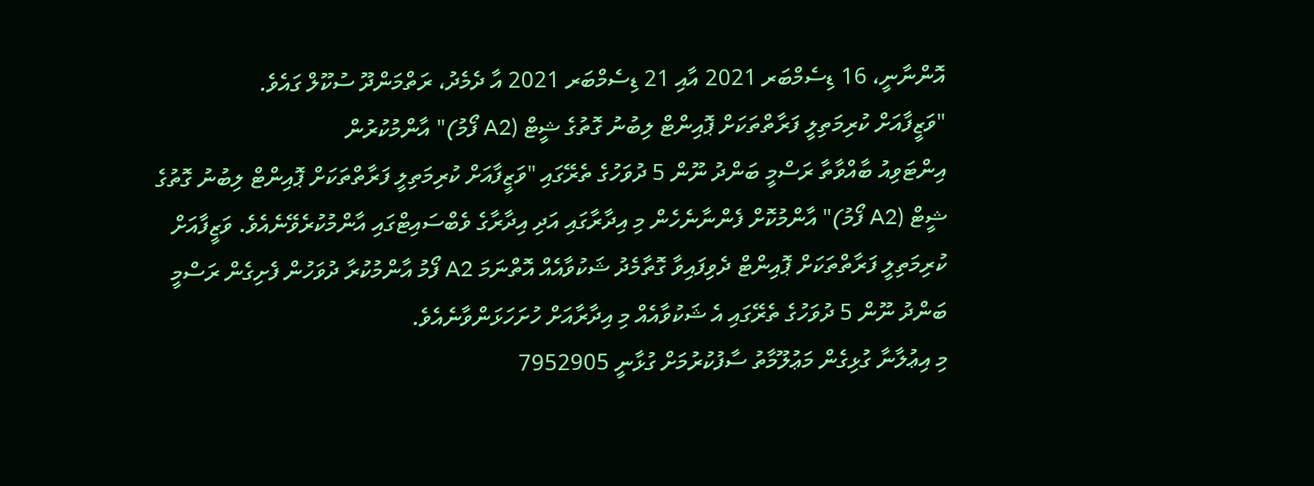އޮންނާނީ، 16 ޑިސެމްބަރ 2021 އާއި 21 ޑިސެމްބަރ 2021 އާ ދެމެދު، ރަތްމަންދޫ ސުކޫލް ގައެވެ.
"ވަޒީފާއަށް ކުރިމަތިލީ ފަރާތްތަކަށް ޕޮއިންޓް ލިބުނު ގޮތުގެ ޝީޓް (A2 ފޯމު)" އާންމުކުރުން
އިންޓަވިއު ބާއްވާތާ ރަސްމީ ބަންދު ނޫން 5 ދުވަހުގެ ތެރޭގައި "ވަޒީފާއަށް ކުރިމަތިލީ ފަރާތްތަކަށް ޕޮއިންޓް ލިބުނު ގޮތުގެ ޝީޓް (A2 ފޯމު)" އާންމުކޮށް ފެންނާނެހެން މި އިދާރާގައި އަދި އިދާރާގެ ވެބްސައިޓްގައި އާންމުކުރެވޭނެއެވެ. ވަޒީފާއަށް ކުރިމަތިލީ ފަރާތްތަކަށް ޕޮއިންޓް ދެވިފައިވާ ގޮތާމެދު ޝަކުވާއެއް އޮތްނަމަ A2 ފޯމު އާންމުކުރާ ދުވަހުން ފެށިގެން ރަސްމީ ބަންދު ނޫން 5 ދުވަހުގެ ތެރޭގައި އެ ޝަކުވާއެއް މި އިދާރާއަށް ހުށަހަޅަންވާނެއެވެ.
މި އިޢުލާނާ ގުޅިގެން މަޢުލޫމާތު ސާފުކުރުމަށް ގުޅާނީ 7952905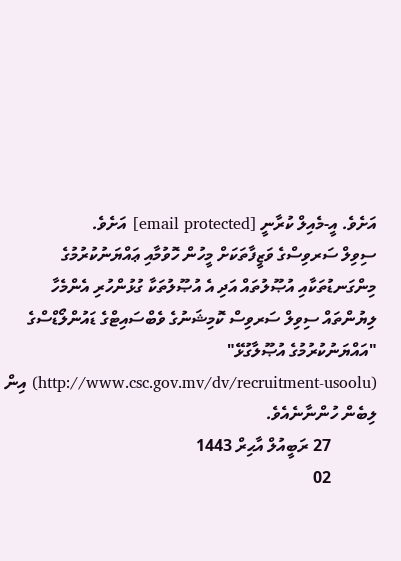އަށެވެ. އީ-މެއިލް ކުރާނީ [email protected] އަށެވެ.
ސިވިލް ސަރވިސްގެ ވަޒީފާތަކަށް މީހުން ހޮވުމާއި ޢައްޔަނުކުރުމުގެ މިންގަނޑުތަކާއި އުޞޫލުތައް އަދި އެ އުޞޫލުތަކާ ގުޅުންހުރި އެންމެހާ ލިޔުންތައް ސިވިލް ސަރވިސް ކޮމިޝަނުގެ ވެބްސައިޓްގެ ޑައުންލޯޑްސްގެ "އައްޔަނުކުރުމުގެ އުޞޫލާގުޅޭ" (http://www.csc.gov.mv/dv/recruitment-usoolu) އިން ލިބެން ހުންނާނެއެވެ.
           27 ރަބީއުލް އާޙިރް 1443
           02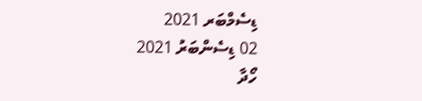ޑިސެމްބަރ 2021
02 ޑިސެންބަރު 2021
ހޯދާ